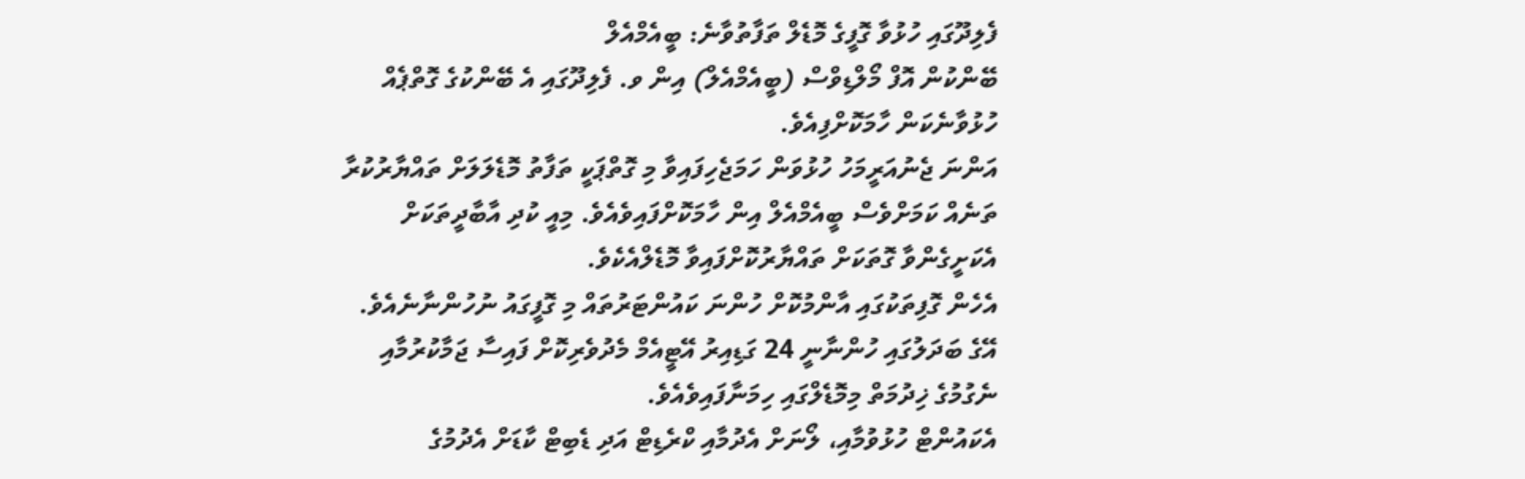ފެލިދޫގައި ހުޅުވާ ގޮފީގެ މޮޑެލް ތަފާތުވާނެ: ބީއެމްއެލް
ބޭންކުން އޮފް މޯލްޑިވްސް (ބީއެމްއެލް) އިން ވ. ފެލިދޫގައި އެ ބޭންކުގެ ގޮތްޕެއް ހުޅުވާނެކަން ހާމަކޮށްފިއެވެ.
އަންނަ ޖެނުއަރީމަހު ހުޅުވަން ހަމަޖެހިފައިވާ މި ގޮތްޕަކީ ތަފާތު މޮޑެލަލަށް ތައްޔާރުކުރާ ތަނެއް ކަމަށްވެސް ބީއެމްއެލް އިން ހާމަކޮށްފައިވެއެވެ. މިއީ ކުދި އާބާދީތަކަށް އެކަށީގެންވާ ގޮތަކަށް ތައްޔާރުކޮށްފައިވާ މޮޑެލްއެކެވެ.
އެހެން ގޮފިތަކުގައި އާންމުކޮށް ހުންނަ ކައުންޓަރުތައް މި ގޮފީގައު ނުހުންނާނެއެވެ. އޭގެ ބަދަލުގައި ހުންނާނީ 24 ގަޑިއިރު އޭޓީއެމް މެދުވެރިކޮށް ފައިސާ ޖަމާކުރުމާއި ނެގުމުގެ ޚިދުމަތް މިމޮޑެލްގައި ހިމަނާފައިވެއެވެ.
އެކައުންޓް ހުޅުވުމާއި، ލޯނަށް އެދުމާއި ކްރެޑިޓް އަދި ޑެބިޓް ކާޑަށް އެދުމުގެ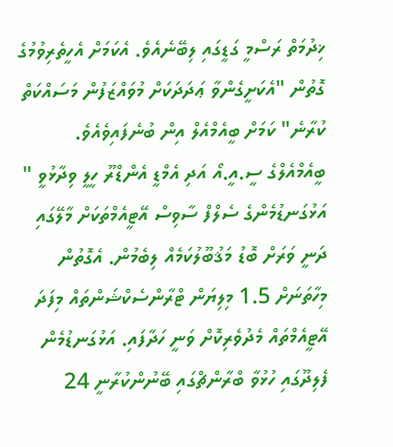ޚިދުމަތް ރަސްމީ ގަޑީގައި ލިބޭނެއެވެ. އެކަމަށް އެހީތެރިވުމުގެ ގޮތުން "އެކަށީގެންވާ ޢަދަދަކަށް މުވައްޒަފުން މަސައްކަތް ކުރާނެ" ކަމަށް ބީއެމްއެލް އިން ބުނެފައިވެއެވެ.
ބީއެމްއެލްގެ ސީ.އީ.އޯ އަދި އެމްޑީ އެންޑްރޫ ހީލީ ވިދާޅުވީ " އަޅުގަނޑުމެންގެ ސެލްފް ސާވިސް އޭޓީއެމްތަކަށް މާލޭގައި ދަނީ ވަރަށް ބޮޑު މަޤުބޫލުކަމެއް ލިބެމުން. އެގޮތުން މިހާތަނަށް 1.5 މިލިޔަން ޓްރާންސެކްޝަންތައް މިފަދަ އޭޓީއެމްތައް މެދުވެރިކޮށް ވަނީ ހަދާފައި. އަޅުގަނޑުމެން ފެލިދޫގައި ހުޅުވާ ބްރާންޗްގައި ބޭނުންކުރާނީ 24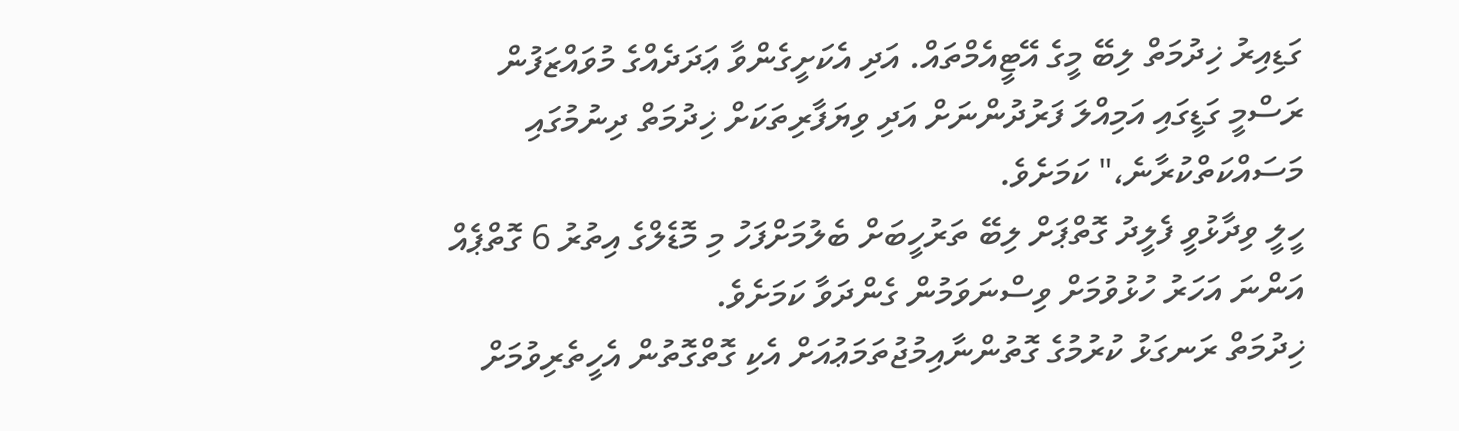ގަޑިއިރު ޚިދުމަތް ލިބޭ މީގެ އޭޓީއެމްތައް. އަދި އެކަށީގެންވާ ޢަދަދެއްގެ މުވައްޒަފުން ރަސްމީ ގަޑީގައި އަމިއްލަ ފަރުދުންނަށް އަދި ވިޔަފާރިތަކަށް ޚިދުމަތް ދިނުމުގައި މަސައްކަތްކުރާނެ،" ކަމަށެވެ.
ހީލީ ވިދާޅުވީ ފެލީދު ގޮތްޕަށް ލިބޭ ތަރުހީބަށް ބެލުމަށްފަހު މި މޮޑެލްގެ އިތުރު 6 ގޮތްޕެއް އަންނަ އަހަރު ހުޅުވުމަށް ވިސްނަވަމުން ގެންދަވާ ކަމަށެވެ.
ޚިދުމަތް ރަނގަޅު ކުރުމުގެ ގޮތުންނާއިމުޖުތަމަޢުއަށް އެކި ގޮތްގޮތުން އެހީތެރިވުމަށް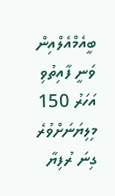ބީއެމްއެލްއިން ވަނީ ފާއިތުވި އަހަރު 150 މިލިޔަނަށްވުރެ ގިނަ ރުފިޔާ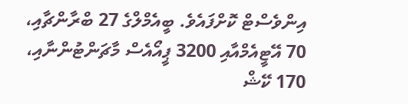އިންވެސްޓް ކޮށްފައެވެ. ބީއެމްލްގެ 27 ބްރާންޗާއި، 70 އޭޓީއެމްއާއި 3200 ޕީއޯއެސް މާޗަންޓުންނާއި، 170 ކޭޝް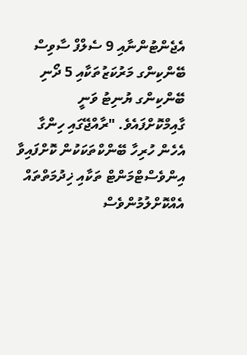އެޖެންޓުންނާއި 9 ސެލްފް ސާވިސް ބޭންކިންގ މަރުކަޒުތަކާއި 5 ދޯނި ބޭންކިންގ ޔުނިޓު ވަނީ ގާއިމްކޮށްފައެވެ. "ރާއްޖޭގައި ހިންގާ އެހެން ހުރިހާ ބޭންކްތަކަކުން ކޮށްފައިވާ އިންވެސްޓްމަންޓް ތަކާއި ޚިދުމަތްތައް އެއްކޮށްލުމުންވެސް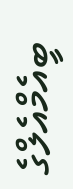ބީއެމްއެލްގެ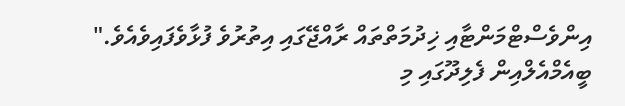އިންވެސްޓްމަންޓާއި ޚިދުމަތްތައް ރާއްޖޭގައި އިތުރުވެ ފުޅާވެފައިވެއެވެ."
ބީއެމްއެލްއިން ފެލިދޫގައި މި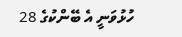ހުޅުވަނީ އެ ބޭންކުގެ 28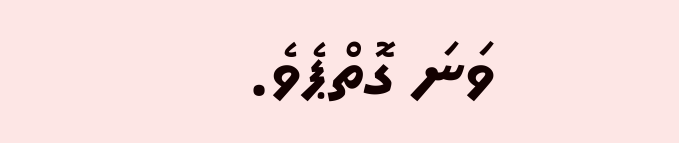ވަނަ ގޮތްޕެވެ.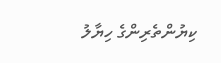ކިޔުންތެރިންގެ ހިޔާލު